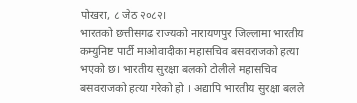पोखरा, ८ जेठ २०८२।
भारतको छत्तीसगढ राज्यको नारायणपुर जिल्लामा भारतीय कम्युनिष्ट पार्टी माओवादीका महासचिव बसवराजको हत्या भएको छ। भारतीय सुरक्षा बलको टोलीले महासचिव बसवराजको हत्या गरेको हो । अद्यापि भारतीय सुरक्षा बलले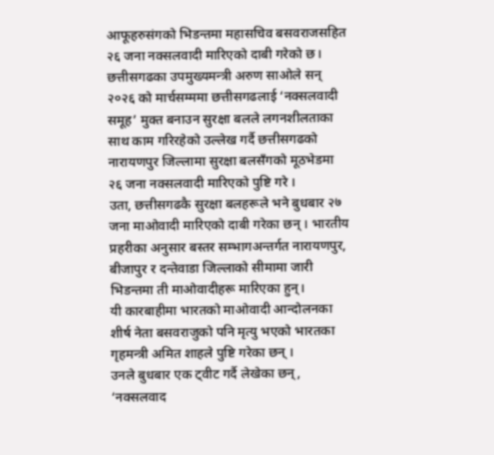आफूहरुसंगको भिडन्तमा महासचिव बसवराजसहित २६ जना नक्सलवादी मारिएको दाबी गरेको छ।
छत्तीसगढका उपमुख्यमन्त्री अरुण साओले सन् २०२६ को मार्चसम्ममा छत्तीसगढलाई ‘नक्सलवादी समूह’ मुक्त बनाउन सुरक्षा बलले लगनशीलताका साथ काम गरिरहेको उल्लेख गर्दै छत्तीसगढको नारायणपुर जिल्लामा सुरक्षा बलसँगको मूठभेडमा २६ जना नक्सलवादी मारिएको पुष्टि गरे ।
उता, छत्तीसगढकै सुरक्षा बलहरूले भने बुधबार २७ जना माओवादी मारिएको दाबी गरेका छन् । भारतीय प्रहरीका अनुसार बस्तर सम्भागअन्तर्गत नारायणपुर, बीजापुर र दन्तेवाडा जिल्लाको सीमामा जारी भिडन्तमा ती माओवादीहरू मारिएका हुन्।
यी कारबाहीमा भारतको माओवादी आन्दोलनका शीर्ष नेता बसवराजुको पनि मृत्यु भएको भारतका गृहमन्त्री अमित शाहले पुष्टि गरेका छन् ।
उनले बुधबार एक ट्वीट गर्दै लेखेका छन्, ‘नक्सलवाद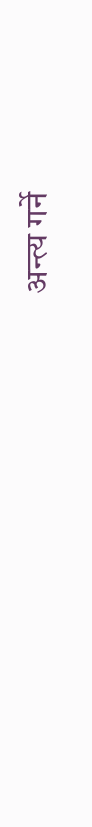अन्त्य गर्ने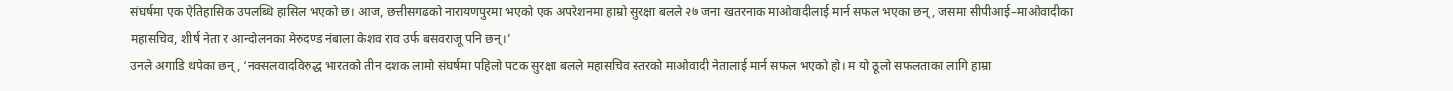संघर्षमा एक ऐतिहासिक उपलब्धि हासिल भएको छ। आज, छत्तीसगढको नारायणपुरमा भएको एक अपरेशनमा हाम्रो सुरक्षा बलले २७ जना खतरनाक माओवादीलाई मार्न सफल भएका छन्, जसमा सीपीआई–माओवादीका महासचिव, शीर्ष नेता र आन्दोलनका मेरुदण्ड नंबाला केशव राव उर्फ बसवराजू पनि छन्।’
उनले अगाडि थपेका छन्, ‘नक्सलवादविरुद्ध भारतको तीन दशक लामो संघर्षमा पहिलो पटक सुरक्षा बलले महासचिव स्तरको माओवादी नेतालाई मार्न सफल भएको हो। म यो ठूलो सफलताका लागि हाम्रा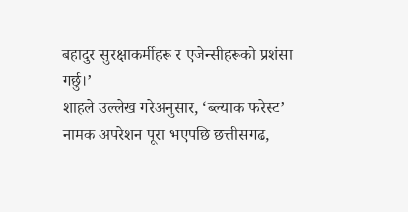बहादुर सुरक्षाकर्मीहरू र एजेन्सीहरूको प्रशंसा गर्छु।’
शाहले उल्लेख गरेअनुसार, ‘ब्ल्याक फरेस्ट’ नामक अपरेशन पूरा भएपछि छत्तीसगढ,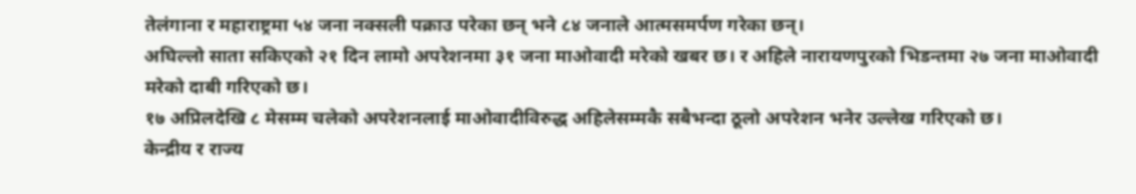तेलंगाना र महाराष्ट्रमा ५४ जना नक्सली पक्राउ परेका छन् भने ८४ जनाले आत्मसमर्पण गरेका छन्।
अघिल्लो साता सकिएको २१ दिन लामो अपरेशनमा ३१ जना माओवादी मरेको खबर छ। र अहिले नारायणपुरको भिडन्तमा २७ जना माओवादी मरेको दाबी गरिएको छ।
१७ अप्रिलदेखि ८ मेसम्म चलेको अपरेशनलाई माओवादीविरुद्ध अहिलेसम्मकै सबैभन्दा ठूलो अपरेशन भनेर उल्लेख गरिएको छ।
केन्द्रीय र राज्य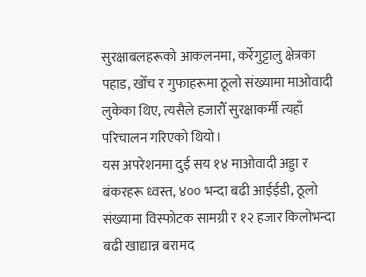सुरक्षाबलहरूको आकलनमा, कर्रेगुट्टालु क्षेत्रका पहाड, खोँच र गुफाहरूमा ठूलो संख्यामा माओवादी लुकेका थिए, त्यसैले हजारौँ सुरक्षाकर्मी त्यहाँ परिचालन गरिएको थियो।
यस अपरेशनमा दुई सय १४ माओवादी अड्डा र बंकरहरू ध्वस्त, ४०० भन्दा बढी आईईडी, ठूलो संख्यामा विस्फोटक सामग्री र १२ हजार किलोभन्दा बढी खाद्यान्न बरामद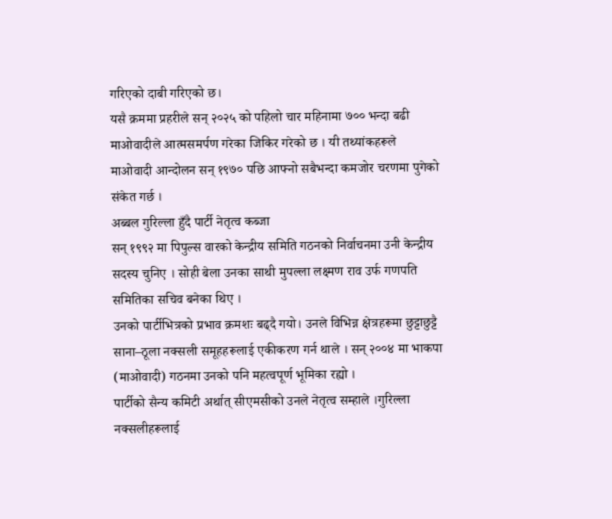गरिएको दाबी गरिएको छ।
यसै क्रममा प्रहरीले सन् २०२५ को पहिलो चार महिनामा ७०० भन्दा बढी माओवादीले आत्मसमर्पण गरेका जिकिर गरेको छ । यी तथ्यांकहरूले माओवादी आन्दोलन सन् १९७० पछि आफ्नो सबैभन्दा कमजोर चरणमा पुगेको संकेत गर्छ ।
अब्बल गुरिल्ला हुँदै पार्टी नेतृत्व कब्जा
सन् १९९२ मा पिपुल्स वारको केन्द्रीय समिति गठनको निर्वाचनमा उनी केन्द्रीय सदस्य चुनिए । सोही बेला उनका साथी मुपल्ला लक्ष्मण राव उर्फ गणपति समितिका सचिव बनेका थिए ।
उनको पार्टीभित्रको प्रभाव क्रमशः बढ्दै गयो। उनले विभिन्न क्षेत्रहरूमा छुट्टाछुट्टै साना–ठूला नक्सली समूहहरूलाई एकीकरण गर्न थाले । सन् २००४ मा भाकपा (माओवादी) गठनमा उनको पनि महत्वपूर्ण भूमिका रह्यो ।
पार्टीको सैन्य कमिटी अर्थात् सीएमसीको उनले नेतृत्व सम्हाले ।गुरिल्ला नक्सलीहरूलाई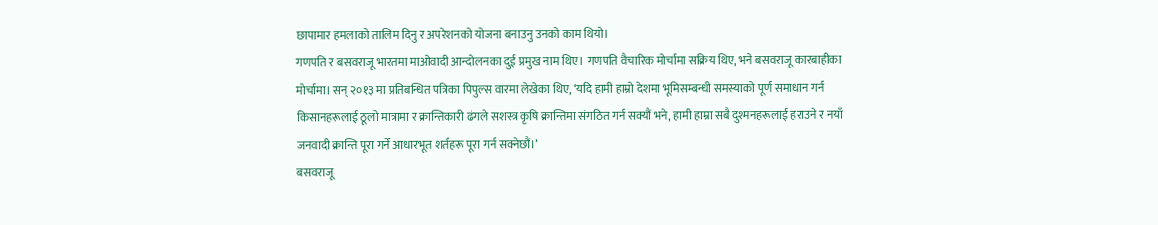छापामार हमलाको तालिम दिनु र अपरेशनको योजना बनाउनु उनको काम थियो।
गणपति र बसवराजू भारतमा माओवादी आन्दोलनका दुई प्रमुख नाम थिए। गणपति वैचारिक मोर्चामा सक्रिय थिए, भने बसवराजू कारबाहीका मोर्चामा। सन् २०१३ मा प्रतिबन्धित पत्रिका पिपुल्स वारमा लेखेका थिए, ‘यदि हामी हाम्रो देशमा भूमिसम्बन्धी समस्याको पूर्ण समाधान गर्न किसानहरूलाई ठूलो मात्रामा र क्रान्तिकारी ढंगले सशस्त्र कृषि क्रान्तिमा संगठित गर्न सक्यौं भने, हामी हाम्रा सबै दुश्मनहरूलाई हराउने र नयाँ जनवादी क्रान्ति पूरा गर्ने आधारभूत शर्तहरू पूरा गर्न सक्नेछौं।’
बसवराजू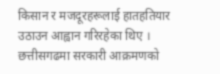किसान र मजदूरहरूलाई हातहतियार उठाउन आह्वान गरिरहेका थिए । छत्तीसगढमा सरकारी आक्रमणको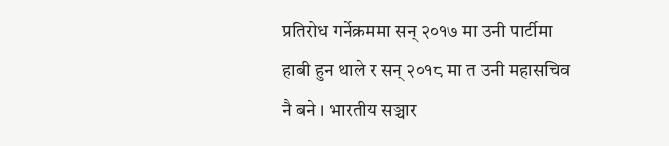प्रतिरोध गर्नेक्रममा सन् २०१७ मा उनी पार्टीमा हाबी हुन थाले र सन् २०१८ मा त उनी महासचिव नै बने । भारतीय सञ्चार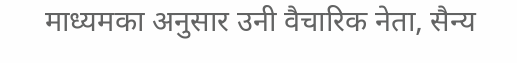माध्यमका अनुसार उनी वैचारिक नेता, सैन्य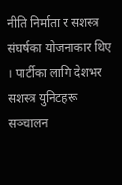नीति निर्माता र सशस्त्र संघर्षका योजनाकार थिए । पार्टीका लागि देशभर सशस्त्र युनिटहरू सञ्चालन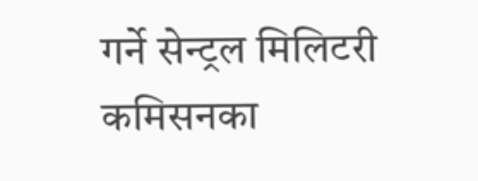गर्ने सेन्ट्रल मिलिटरी कमिसनका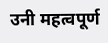उनी महत्वपूर्ण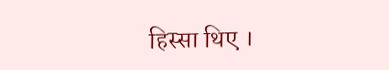हिस्सा थिए ।